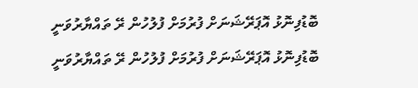ބޮޑުފިނޮޅު އޮޕަރޭޝަނަށް ފުރުމަށް ފުލުހުން ރޭ ތައްޔާރުވަނީ
ބޮޑުފިނޮޅު އޮޕަރޭޝަނަށް ފުރުމަށް ފުލުހުން ރޭ ތައްޔާރުވަނީ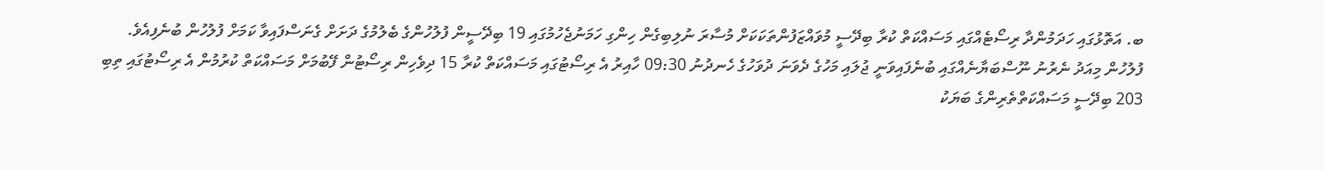ބ. އަތޮޅުގައި ހަދަމުންދާ ރިސޯޓެއްގައި މަސައްކަތް ކުރާ ބިދޭސީ މުވައްޒަފުންތަކަކަށް މުސާރަ ނުލިބިގެން ހިންގި ހަމަނުޖެހުމުގައި 19 ބިދޭސީން ފުލުހުންގެ ބެލުމުގެ ދަށަށް ގެނަސްފައިވާ ކަމަށް ފުލުހުން ބުނެފިއެވެ.
ފުލުހުން މިއަދު ނެރުނު ނޫސްބަޔާނެއްގައި ބުނެފައިވަނީ ޖުލައި މަހުގެ ދެވަނަ ދުވަހުގެ ހެނދުނު 09:30 ހާއިރު އެ ރިސޯޓުގައި މަސައްކަތް ކުރާ 15 ދިވެހިން ރިސޯޓުން ފޭބުމަށް މަސައްކަތް ކުރުމުން އެ ރިސޯޓުގައި ތިބި 203 ބިދޭސީ މަސައްކަތްތެރިންގެ ބަޔަކު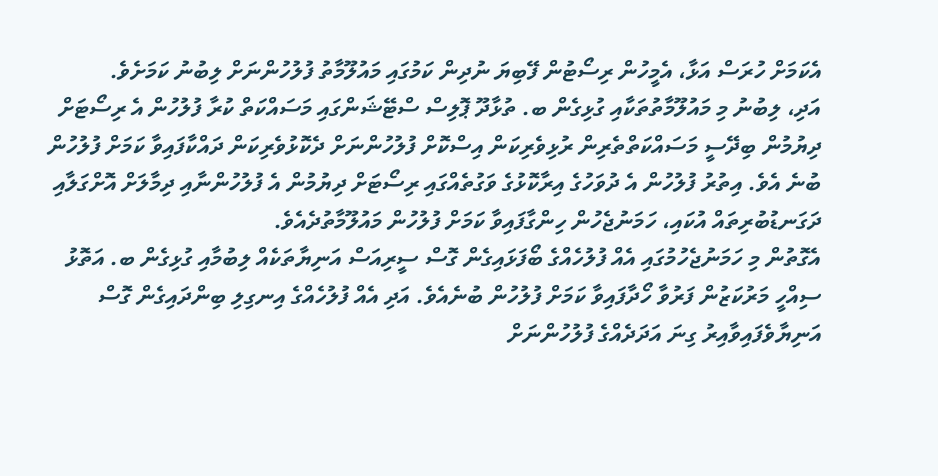އެކަމަށް ހުރަސް އަޅާ، އެމީހުން ރިސޯޓުން ފޭބިޔަ ނުދިން ކަމުގައި މައުލޫމާތު ފުލުހުންނަށް ލިބުނު ކަމަށެވެ.
އަދި، ލިބުނު މި މައުލޫމާތުތަކާއި ގުޅިގެން ބ. ތުޅާދޫ ޕޮލިސް ސްޓޭޝަންގައި މަސައްކަތް ކުރާ ފުލުހުން އެ ރިސޯޓަށް ދިޔުމުން ބިދޭސީ މަސައްކަތްތެރިން ރުޅިވެރިކަން އިސްކޮށް ފުލުހުންނަށް ދެކޮޅުވެރިކަން ދައްކާފައިވާ ކަމަށް ފުލުހުން ބުނެ އެވެ. އިތުރު ފުލުހުން އެ ދުވަހުގެ އިރާކޮޅުގެ ވަގުތެއްގައި ރިސޯޓަށް ދިޔުމުން އެ ފުލުހުންނާއި ދިމާލަށް އޮށްގަލާއި ދަގަނޑުބުރިތައް އުކައި، ހަމަނުޖެހުން ހިންގާފައިވާ ކަމަށް ފުލުހުން މައުލޫމާތުދެއެވެ.
އެގޮތުން މި ހަމަނުޖެހުމުގައި އެއް ފުލުހެއްގެ ބޯފަޅައިގެން ގޮސް ސީރިއަސް އަނިޔާތަކެއް ލިބުމާއި ގުޅިގެން ބ. އަތޮޅު ސިއްހީ މަރުކަޒުން ފަރުވާ ހޯދާފައިވާ ކަމަށް ފުލުހުން ބުނެއެވެ. އަދި އެއް ފުލުހެއްގެ އިނގިލި ބިންދައިގެން ގޮސް އަނިޔާވެފައިވާއިރު ގިނަ އަދަދެއްގެ ފުލުހުންނަށް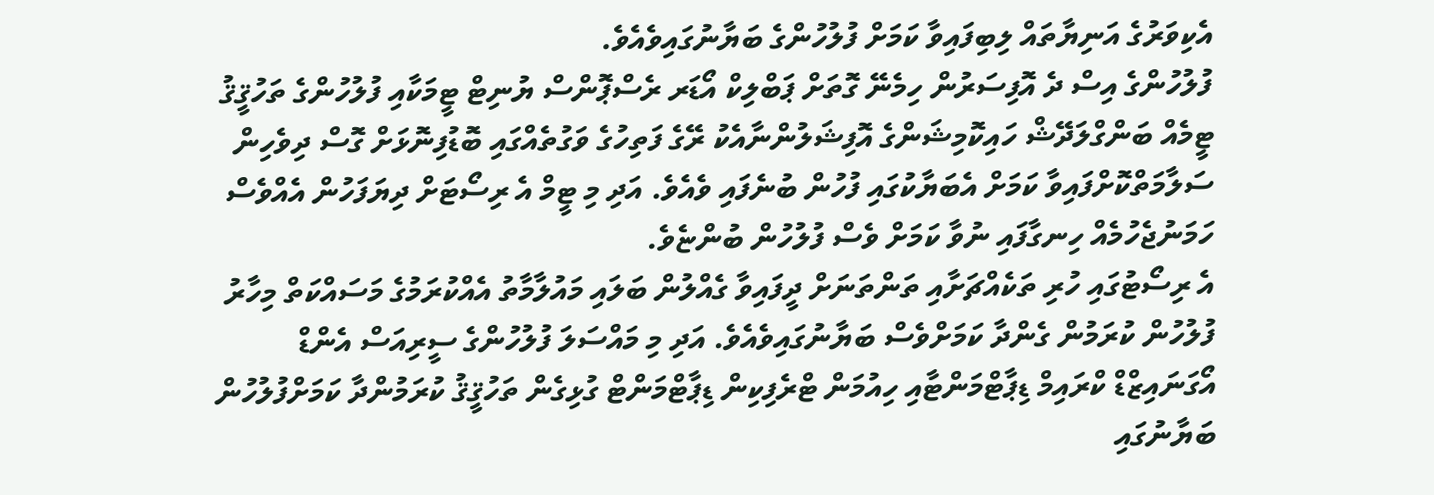އެކިވަރުގެ އަނިޔާތައް ލިބިފައިވާ ކަމަށް ފުލުހުންގެ ބަޔާނުގައިވެއެވެ.
ފުލުހުންގެ އިސް ދެ އޮފިސަރުން ހިމެނޭ ގޮތަށް ޕަބްލިކް އޯޑަރ ރެސްޕޮންސް ޔުނިޓް ޓީމަކާއި ފުލުހުންގެ ތަހުޤީޤު ޓީމެއް ބަންގްލަދޭޝް ހައިކޮމިޝަންގެ އޮފިޝަލުންނާއެކު ރޭގެ ފަތިހުގެ ވަގުތެއްގައި ބޮޑުފިނޮޅަށް ގޮސް ދިވެހިން ސަލާމަތްކޮށްފައިވާ ކަމަށް އެބަޔާކުގައި ފުހުން ބުނެފައި ވެއެވެ. އަދި މި ޓީމް އެ ރިސޯޓަށް ދިޔަފަހުން އެއްވެސް ހަމަނުޖެހުމެއް ހިނގާފައި ނުވާ ކަމަށް ވެސް ފުލުހުން ބުންޏެވެ.
އެ ރިސޯޓުގައި ހުރި ތަކެއްޗަށާއި ތަންތަނަށް ދީފައިވާ ގެއްލުން ބަލައި މައުލާމާތު އެއްކުރަމުގެ މަސައްކަތް މިހާރު ފުލުހުން ކުރަމުން ގެންދާ ކަމަށްވެސް ބަޔާނުގައިވެއެވެ. އަދި މި މައްސަލަ ފުލުހުންގެ ސީރިއަސް އެންޑް އޯގަނައިޒްޑް ކްރައިމް ޑިޕާޓްމަންޓާއި ހިއުމަން ޓްރެފިކިން ޑިޕާޓްމަންޓް ގުޅިގެން ތަހުޤީޤު ކުރަމުންދާ ކަމަށްފުލުހުން ބަޔާނުގައި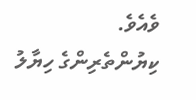ވެއެވެ.
ކިޔުންތެރިންގެ ހިޔާލު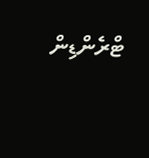ޓްރެންޑިން